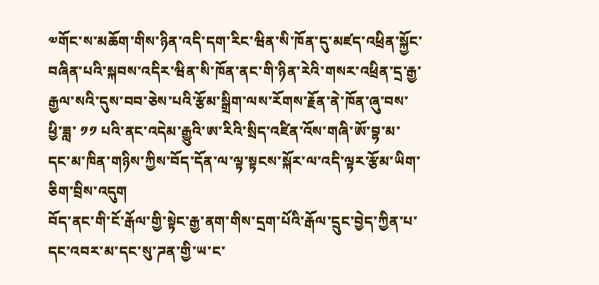༧གོང་ས་མཆོག་གིས་ཉིན་འདི་དག་རིང་ཝིན་སི་ཁོན་དུ་མཛད་འཕྲིན་སྐྱོང་བཞིན་པའི་སྐབས་འདིར་ཝིན་སི་ཁོན་ནང་གི་ཉིན་རེའི་གསར་འཕྲིན་དྲ་རྒྱ་རྒྱལ་སའི་དུས་བབ་ཅེས་པའི་རྩོམ་སྒྲིག་ལས་རོགས་རྗོན་ནེ་ཁོན་ཞུ་བས་ཕྱི་ཟླ་ ༡༡ པའི་ནང་འདེམ་རྒྱུའི་ཨ་རིའི་སྲིད་འཛིན་འོས་གཞི་ཨོ་བྷ་མ་དང་མ་ཁིན་གཉིས་ཀྱིས་བོད་དོན་ལ་ལྟ་སྟངས་སྐོར་ལ་འདི་ལྟར་རྩོམ་ཡིག་ཅིག་བྲིས་འདུག
བོད་ནང་གི་ངོ་རྒོལ་གྱི་སྟེང་རྒྱ་ནག་གིས་དྲག་པོའི་རྒོལ་དྲུང་བྱེད་ཀྱིན་པ་དང་འབར་མ་དང་སུ་ཌན་གྱི་ཡ་ང་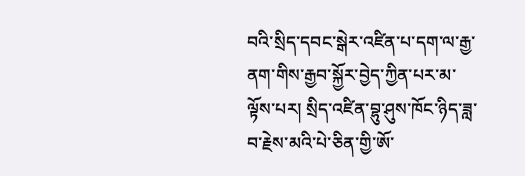བའི་སྲིད་དབང་སྒེར་འཛིན་པ་དག་ལ་རྒྱ་ནག་གིས་རྒྱབ་སྐྱོར་བྱེད་ཀྱིན་པར་མ་ལྟོས་པར། སྲིད་འཛིན་བྷུ་ཤུས་ཁོང་ཉིད་ཟླ་བ་རྗེས་མའི་པེ་ཅིན་གྱི་ཨོ་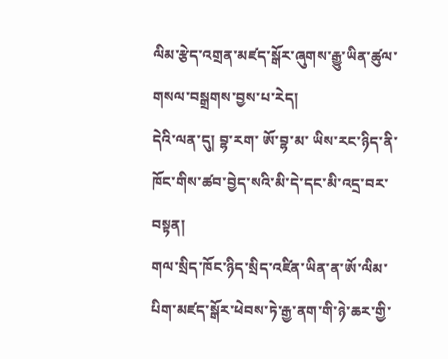ལིམ་རྩེད་འགྲན་མཛད་སྒོར་ཞུགས་རྒྱུ་ཡིན་ཚུལ་གསལ་བསྒྲགས་བྱས་པ་རེད།
དེའི་ལན་དུ། བྷ་རག་ ཨོ་བྷ་མ་ ཡིས་རང་ཉིད་ནི་ཁོང་གིས་ཚབ་བྱེད་སའི་མི་དེ་དང་མི་འདྲ་བར་བསྟན།
གལ་སྲིད་ཁོང་ཉིད་སྲིད་འཛིན་ཡིན་ན་ཨོ་ལིམ་པིག་མཛད་སྒོར་ཕེབས་ཏེ་རྒྱ་ནག་གི་ཉེ་ཆར་གྱི་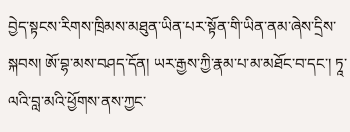བྱེད་སྟངས་རིགས་ཁྲིམས་མཐུན་ཡིན་པར་སྟོན་གི་ཡིན་ནམ་ཞེས་དྲིས་སྐབས། ཨོ་བྷ་མས་བཤད་དོན། ཡར་རྒྱས་ཀྱི་རྣམ་པ་མ་མཐོང་བ་དང་། ཏཱ་ལའི་བླ་མའི་ཕྱོགས་ནས་ཀྱང་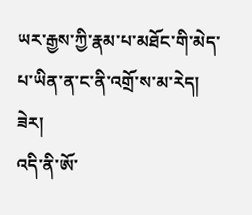ཡར་རྒྱས་ཀྱི་རྣམ་པ་མཐོང་གི་མེད་པ་ཡིན་ན་ང་ནི་འགྲོ་ས་མ་རེད། ཟེར།
འདི་ནི་ཨོ་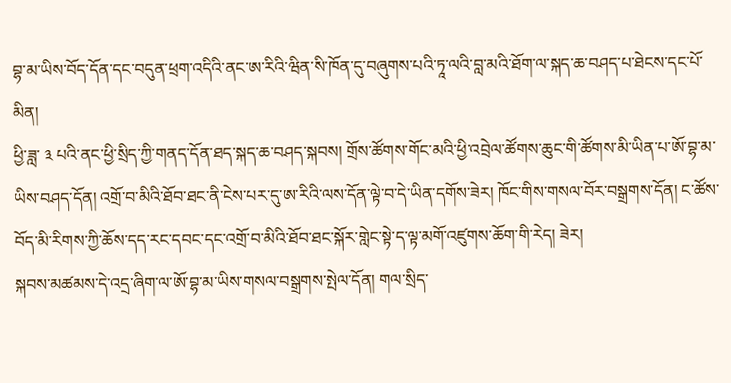བྷ་མ་ཡིས་བོད་དོན་དང་བདུན་ཕྲག་འདིའི་ནང་ཨ་རིའི་ཝིན་སི་ཁོན་དུ་བཞུགས་པའི་ཏཱ་ལའི་བླ་མའི་ཐོག་ལ་སྐད་ཆ་བཤད་པ་ཐེངས་དང་པོ་མིན།
ཕྱི་ཟླ་ ༣ པའི་ནང་ཕྱི་སྲིད་ཀྱི་གནད་དོན་ཐད་སྐད་ཆ་བཤད་སྐབས། གྲོས་ཚོགས་གོང་མའི་ཕྱི་འབྲེལ་ཚོགས་ཆུང་གི་ཚོགས་མི་ཡིན་པ་ཨོ་བྷ་མ་ཡིས་བཤད་དོན། འགྲོ་བ་མིའི་ཐོབ་ཐང་ནི་ངེས་པར་དུ་ཨ་རིའི་ལས་དོན་ལྟེ་བ་དེ་ཡིན་དགོས་ཟེར། ཁོང་གིས་གསལ་བོར་བསྒྲགས་དོན། ང་ཚོས་བོད་མི་རིགས་ཀྱི་ཆོས་དད་རང་དབང་དང་འགྲོ་བ་མིའི་ཐོབ་ཐང་སྐོར་གླེང་སྟེ་ད་ལྟ་མགོ་འཛུགས་ཆོག་གི་རེད། ཟེར།
སྐབས་མཚམས་དེ་འདྲ་ཞིག་ལ་ཨོ་བྷ་མ་ཡིས་གསལ་བསྒྲགས་སྤེལ་དོན། གལ་སྲིད་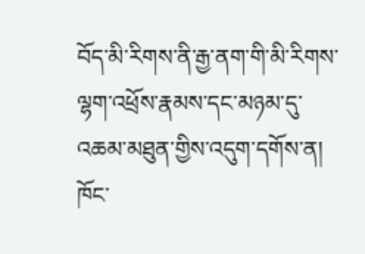བོད་མི་རིགས་ནི་རྒྱ་ནག་གི་མི་རིགས་ལྷག་འཕྲོས་རྣམས་དང་མཉམ་དུ་འཆམ་མཐུན་གྱིས་འདུག་དགོས་ན། ཁོང་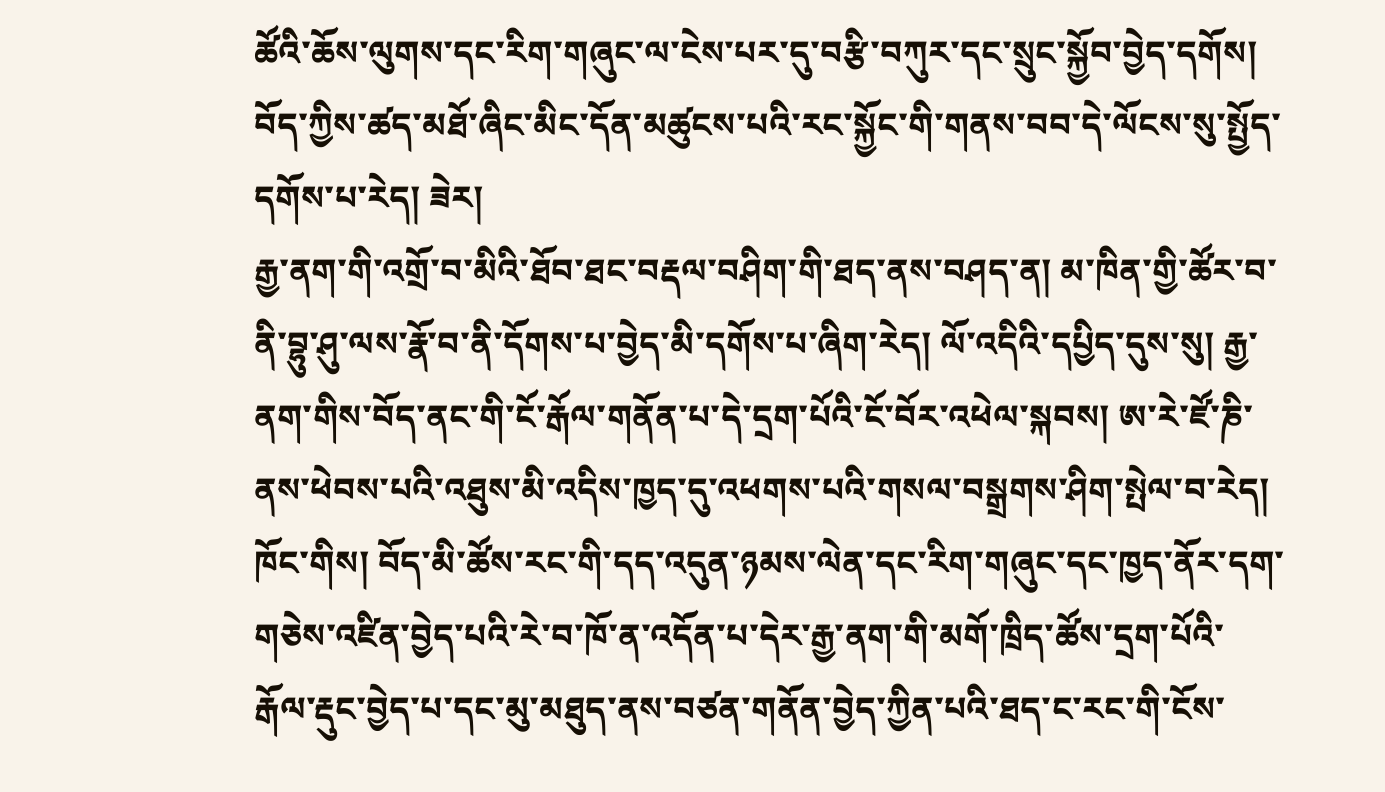ཚོའི་ཆོས་ལུགས་དང་རིག་གཞུང་ལ་ངེས་པར་དུ་བརྩི་བཀུར་དང་སྲུང་སྐྱོབ་བྱེད་དགོས། བོད་ཀྱིས་ཚད་མཐོ་ཞིང་མིང་དོན་མཚུངས་པའི་རང་སྐྱོང་གི་གནས་བབ་དེ་ལོངས་སུ་སྤྱོད་དགོས་པ་རེད། ཟེར།
རྒྱ་ནག་གི་འགྲོ་བ་མིའི་ཐོབ་ཐང་བརྡལ་བཤིག་གི་ཐད་ནས་བཤད་ན། མ་ཁིན་གྱི་ཚོར་བ་ནི་བྷུ་ཤུ་ལས་རྣོ་བ་ནི་དོགས་པ་བྱེད་མི་དགོས་པ་ཞིག་རེད། ལོ་འདིའི་དཔྱིད་དུས་སུ། རྒྱ་ནག་གིས་བོད་ནང་གི་ངོ་རྒོལ་གནོན་པ་དེ་དྲག་པོའི་ངོ་བོར་འཕེལ་སྐབས། ཨ་རེ་ཛོ་ཎི་ནས་ཕེབས་པའི་འཐུས་མི་འདིས་ཁྱད་དུ་འཕགས་པའི་གསལ་བསྒྲགས་ཤིག་སྤེལ་བ་རེད།
ཁོང་གིས། བོད་མི་ཚོས་རང་གི་དད་འདུན་ཉམས་ལེན་དང་རིག་གཞུང་དང་ཁྱད་ནོར་དག་གཅེས་འཛིན་བྱེད་པའི་རེ་བ་ཁོ་ན་འདོན་པ་དེར་རྒྱ་ནག་གི་མགོ་ཁྲིད་ཚོས་དྲག་པོའི་རྒོལ་རྡུང་བྱེད་པ་དང་མུ་མཐུད་ནས་བཙན་གནོན་བྱེད་ཀྱིན་པའི་ཐད་ང་རང་གི་ངོས་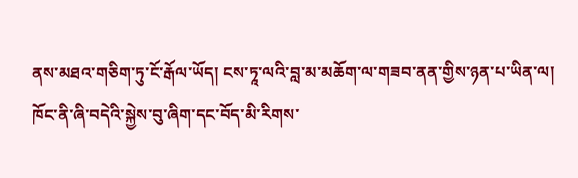ནས་མཐའ་གཅིག་ཏུ་ངོ་རྒོལ་ཡོད། ངས་ཏཱ་ལའི་བླ་མ་མཆོག་ལ་གཟབ་ནན་གྱིས་ཉན་པ་ཡིན་ལ། ཁོང་ནི་ཞི་བདེའི་སྐྱེས་བུ་ཞིག་དང་བོད་མི་རིགས་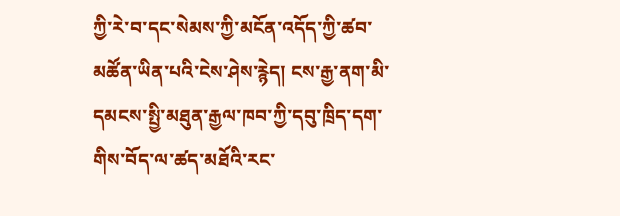ཀྱི་རེ་བ་དང་སེམས་ཀྱི་མངོན་འདོད་ཀྱི་ཚབ་མཚོན་ཡིན་པའི་ངེས་ཤེས་རྙེད། ངས་རྒྱ་ནག་མི་དམངས་སྤྱི་མཐུན་རྒྱལ་ཁབ་ཀྱི་དབུ་ཁྲིད་དག་གིས་བོད་ལ་ཚད་མཐོའི་རང་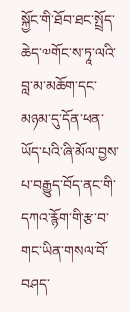སྐྱོང་གི་ཐོབ་ཐང་སྤྲོད་ཆེད་༧གོང་ས་ཏཱ་ལའི་བླ་མ་མཆོག་དང་མཉམ་དུ་དོན་ཕན་ཡོད་པའི་ཞི་མོལ་བྱས་པ་བརྒྱུད་བོད་ནང་གི་དཀའ་རྙོག་གི་རྩ་བ་གང་ཡིན་གསལ་བོ་བཤད་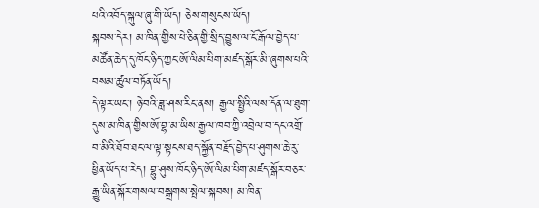པའི་འབོད་སྐུལ་ཞུ་གི་ཡོད། ཅེས་གསུངས་ཡོད།
སྐབས་དེར། མ་ཁིན་གྱིས་པེ་ཅིན་གྱི་སྲིད་བྱུས་ལ་ངོ་རྒོལ་བྱེད་པ་མཚོན་ཆེད་དུ་ཁོང་ཉིད་ཀྱང་ཨོ་ལིམ་པིག་མཛད་སྒོར་མི་ཞུགས་པའི་བསམ་ཚུལ་བཏོན་ཡོད།
དེ་ལྟར་ཡང་། ཉེ་བའི་ཟླ་ཤས་རིང་ནས། རྒྱལ་སྤྱིའི་ལས་དོན་ལ་ཐུག་དུས་མ་ཁིན་གྱིས་ཨོ་བྷ་མ་ཡིས་རྒྱལ་ཁབ་ཀྱི་འབྲེལ་བ་དང་འགྲོ་བ་མིའི་ཐོབ་ཐང་ལ་ལྟ་སྟངས་ཐད་སྐྱོན་བརྗོད་བྱེད་པ་ཤུགས་ཆེ་རུ་ཕྱིན་ཡོད་པ་རེད། བྷུ་ཤུས་ཁོང་ཉིད་ཨོ་ལིམ་པིག་མཛད་སྒོར་བཅར་རྒྱུ་ཡིན་སྐོར་གསལ་བསྒྲགས་སྤེལ་སྐབས། མ་ཁིན་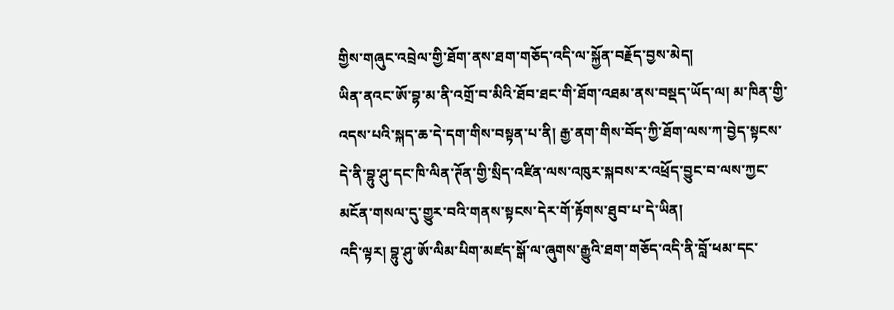གྱིས་གཞུང་འབྲེལ་གྱི་ཐོག་ནས་ཐག་གཅོད་འདི་ལ་སྐྱོན་བརྗོད་བྱས་མེད།
ཡིན་ནའང་ཨོ་བྷ་མ་ནི་འགྲོ་བ་མིའི་ཐོབ་ཐང་གི་ཐོག་འཐམ་ནས་བསྡད་ཡོད་ལ། མ་ཁིན་གྱི་འདས་པའི་སྐད་ཆ་དེ་དག་གིས་བསྟན་པ་ནི། རྒྱ་ནག་གིས་བོད་ཀྱི་ཐོག་ལས་ཀ་བྱེད་སྟངས་དེ་ནི་བྷུ་ཤུ་དང་ཁི་ལིན་ཊོན་གྱི་སྲིད་འཛིན་ལས་འཁུར་སྐབས་ར་འཕྲོད་བྱུང་བ་ལས་ཀྱང་མངོན་གསལ་དུ་གྱུར་བའི་གནས་སྟངས་དེར་གོ་རྟོགས་ཐུབ་པ་དེ་ཡིན།
འདི་ལྟར། བྷུ་ཤུ་ཨོ་ལིམ་པིག་མཛད་སྒོ་ལ་ཞུགས་རྒྱུའི་ཐག་གཅོད་འདི་ནི་བློ་ཕམ་དང་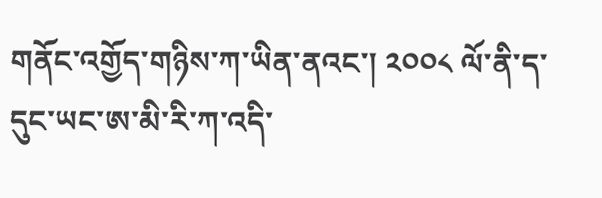གནོང་འགྱོད་གཉིས་ཀ་ཡིན་ནའང་། ༢༠༠༨ ལོ་ནི་ད་དུང་ཡང་ཨ་མི་རི་ཀ་འདི་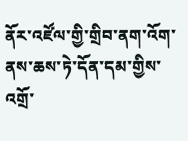ནོར་འཛོལ་གྱི་གྲིབ་ནག་འོག་ནས་ཆས་ཏེ་དོན་དམ་གྱིས་འགྲོ་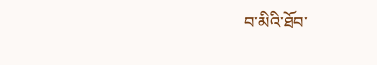བ་མིའི་ཐོབ་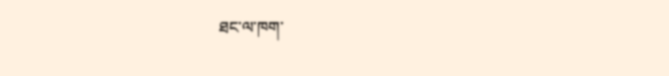ཐང་ལ་ཁག་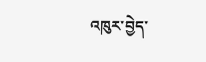འཁུར་བྱེད་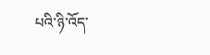པའི་ཉི་འོད་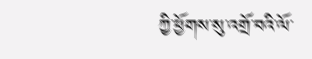ཀྱི་ཕྱོགས་སུ་འགྲོ་བའི་ལོ་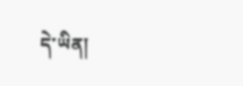དེ་ཡིན།